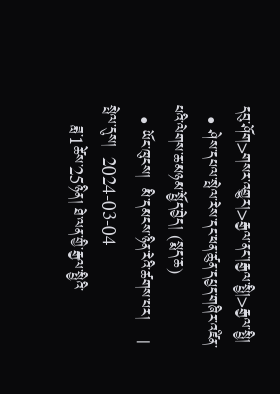དབུ་ཤོག>གསར་འགྱུར།>རྒྱལ་ནང་།རྒྱལ་སྤྱི།>རྒྱལ་སྤྱི།
  • ཤེས་དཔལ་སྤེལ་རེས་དང་ཕན་ཚུན་དཔྱད་གཞིར་འཛིན་པའི་ལེགས་ཆ་མཉམ་སྤྱོད་བྱེད། (སྨད་ཆ)
  • ཡོང་ཁུངས།  མི་དམངས་ཉིན་རེའི་ཚགས་པར།    |     སྤེལ་དུས།  2024-03-04
    ཟླ་1ཚེས་25ཉིན། ཐེ་ལན་གྱི་རྒྱལ་སྤྱིའི་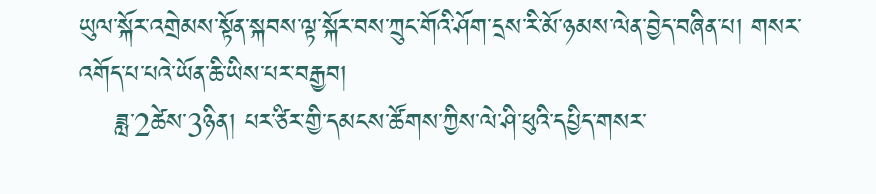ཡུལ་སྐོར་འགྲེམས་སྟོན་སྐབས་ལྟ་སྐོར་བས་ཀྲུང་གོའི་ཤོག་དྲས་རི་མོ་ཉམས་ལེན་བྱེད་བཞིན་པ། གསར་འགོད་པ་པའེ་ཡོན་ཆི་ཡིས་པར་བརྒྱབ།
    ཟླ་2ཚེས་3ཉིན། པར་ཙིར་གྱི་དམངས་ཚོགས་ཀྱིས་ལེ་ཤི་ཕུའི་དཔྱིད་གསར་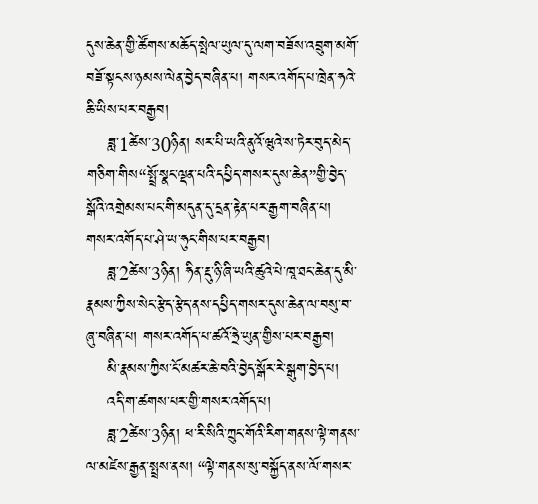དུས་ཆེན་གྱི་ཚོགས་མཆོད་སྤེལ་ཡུལ་དུ་ལག་བཟོས་འབྲུག་མགོ་བཟོ་སྟངས་ཉམས་ལེན་བྱེད་བཞིན་པ། གསར་འགོད་པ་ཁྲེན་ཧའེ་ཆི་ཡིས་པར་བརྒྱབ།
    ཟླ་1ཚེས་30ཉིན། སར་པི་ཡའི་ནུའོ་ཝུའེ་ས་ཏེར་བུད་མེད་གཅིག་གིས“སྤྲོ་སྣང་ལྡན་པའི་དཔྱིད་གསར་དུས་ཆེན”གྱི་བྱེད་སྒོའི་འགྲེམས་པང་གི་མདུན་དུ་དྲན་རྟེན་པར་རྒྱག་བཞིན་པ། གསར་འགོད་པ་ཤེ་ཡ་ཧུང་གིས་པར་བརྒྱབ།
    ཟླ་2ཚེས་3ཉིན། ཧིན་རྡུ་ཉི་ཞི་ཡའི་ཚུའེ་པེ་ཁཱ་ཐང་ཆེན་དུ་མི་རྣམས་ཀྱིས་སེང་རྩེད་རྩེད་ནས་དཔྱིད་གསར་དུས་ཆེན་ལ་བསུ་བ་ཞུ་བཞིན་པ། གསར་འགོད་པ་ཚའོ་ཧྲེ་ཡུན་གྱིས་པར་བརྒྱབ།
    མི་རྣམས་ཀྱིས་ངོ་མཚར་ཆེ་བའི་བྱེད་སྒོར་རེ་སྒུག་བྱེད་པ།
    འདི་ག་ཚགས་པར་གྱི་གསར་འགོད་པ།
    ཟླ་2ཚེས་3ཉིན། ཕ་རི་སིའི་ཀྲུང་གོའི་རིག་གནས་ལྟེ་གནས་ལ་མཛེས་རྒྱན་སྤྲས་ནས། “ལྟེ་གནས་སུ་བསྐྱོད་ནས་ལོ་གསར་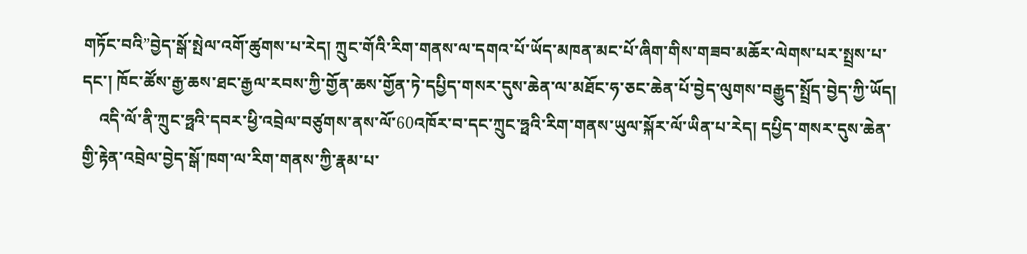གཏོང་བའི”བྱེད་སྒོ་སྤེལ་འགོ་ཚུགས་པ་རེད། ཀྲུང་གོའི་རིག་གནས་ལ་དགའ་པོ་ཡོད་མཁན་མང་པོ་ཞིག་གིས་གཟབ་མཆོར་ལེགས་པར་སྤྲས་པ་དང་། ཁོང་ཚོས་རྒྱ་ཆས་ཐང་རྒྱལ་རབས་ཀྱི་གྱོན་ཆས་གྱོན་ཏེ་དཔྱིད་གསར་དུས་ཆེན་ལ་མཐོང་ཧ་ཅང་ཆེན་པོ་བྱེད་ལུགས་བརྒྱུད་སྤྲོད་བྱེད་ཀྱི་ཡོད།
    འདི་ལོ་ནི་ཀྲུང་ཧྥའི་དབར་ཕྱི་འབྲེལ་བཙུགས་ནས་ལོ་60འཁོར་བ་དང་ཀྲུང་ཧྥའི་རིག་གནས་ཡུལ་སྐོར་ལོ་ཡིན་པ་རེད། དཔྱིད་གསར་དུས་ཆེན་གྱི་རྟེན་འབྲེལ་བྱེད་སྒོ་ཁག་ལ་རིག་གནས་ཀྱི་རྣམ་པ་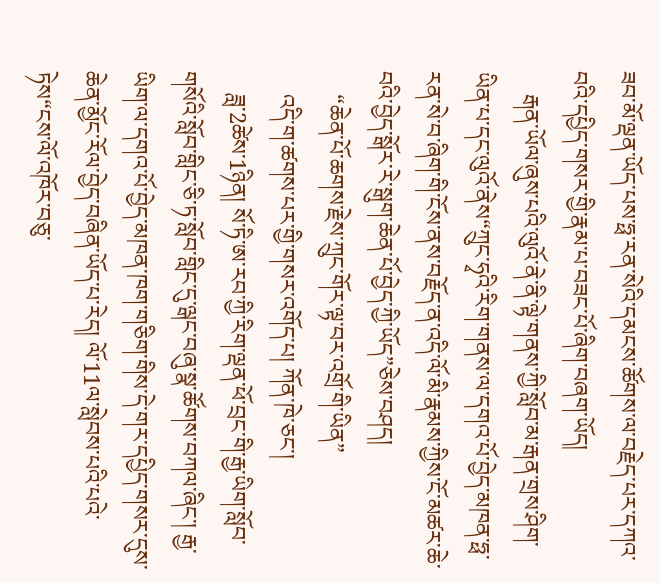ཟབ་མོ་ལྡན་ཡོད་པས་ཧྥ་རན་སེའི་དམངས་ཚོགས་ལ་བརྗེད་པར་དཀའ་བའི་དཔྱིད་གསར་གྱི་རྣམ་པ་བཟང་པོ་ཞིག་བཞག་ཡོད།
    རྒན་ཡོལ་ཞུས་པའི་ལུའོ་ནེ་ནི་ལྟེ་གནས་ཀྱི་སློབ་མ་རྒན་གྲས་ཤིག་ཡིན་པ་དང་ལུའོ་ནེས“ཀྲུང་ཧྭའི་རིག་གནས་ལ་དགའ་པོ་བྱེད་མཁན་ཧྥ་རན་སེ་བ་ཞིག་གི་ངོས་ནས་བརྗོད་ན་འདི་ལོ་མི་རྣམས་ཀྱིས་ངོ་མཚར་ཆེ་བའི་བྱེད་སྒོར་རེ་སྒུག་ཆེན་པོ་བྱེད་ཀྱི་ཡོད”ཅེས་བཤད།
    “ཆེན་པོ་ཆགས་རྗེས་ཀྲུང་གོར་ལྟ་བར་འགྲོ་གི་ཡིན”
    འདི་ག་ཚགས་པར་གྱི་གསར་འགོད་པ། ཀོན་ཁེ་ཅང་།
    ཟླ་2ཚེས་1ཉིན། སོ་ཏི་ཨ་རབ་ཀྱི་རིག་ལྡན་ཕོ་བྲང་གི་རྒྱ་ཡིག་སློབ་གསོའི་སློབ་གླིང་ཅི་ཏ་སློབ་གླིང་དུ་ལྒང་བཞུ་སྣ་ཚོགས་བཀལ་ཞིང་། རྒྱ་ཡིག་ལ་དགའ་པོ་བྱེད་མཁན་ཁག་གཅིག་གིས་དེ་གར་དཔྱིད་གསར་དུས་ཆེན་མྱོང་རོལ་བྱེད་བཞིན་ཡོད་པ་རེད། ལོ་11ལ་སླེབས་པའི་པའེ་ཏེས“ངས་ལོ་འཁོར་བཅུ་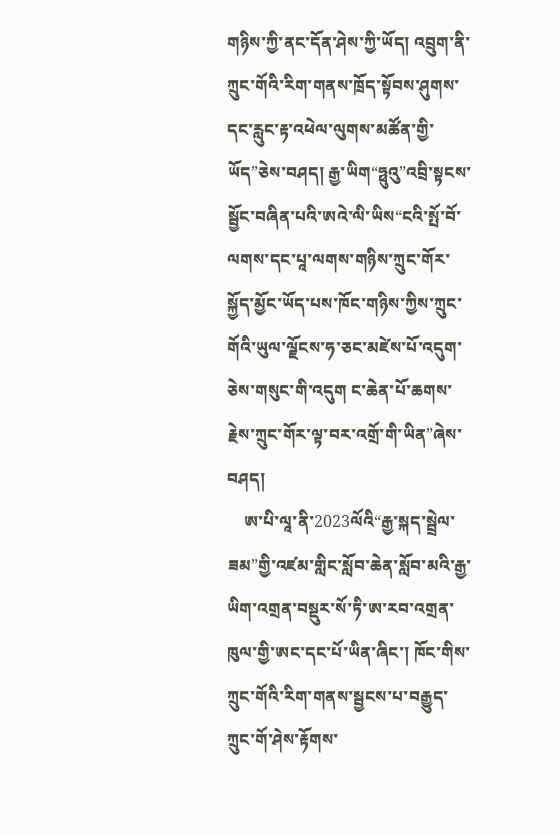གཉིས་ཀྱི་ནང་དོན་ཤེས་ཀྱི་ཡོད། འབྲུག་ནི་ཀྲུང་གོའི་རིག་གནས་ཁྲོད་སྟོབས་ཤུགས་དང་རླུང་རྟ་འཕེལ་ལུགས་མཚོན་གྱི་ཡོད”ཅེས་བཤད། རྒྱ་ཡིག“ཧྥུའུ”འབྲི་སྟངས་སྦྱོང་བཞིན་པའི་ཨའེ་ལི་ཡིས“ངའི་སྤོ་བོ་ལགས་དང་པཱ་ལགས་གཉིས་ཀྲུང་གོར་སྐྱོད་མྱོང་ཡོད་པས་ཁོང་གཉིས་ཀྱིས་ཀྲུང་གོའི་ཡུལ་ལྗོངས་ཧ་ཅང་མཛེས་པོ་འདུག་ཅེས་གསུང་གི་འདུག ང་ཆེན་པོ་ཆགས་རྗེས་ཀྲུང་གོར་ལྟ་བར་འགྲོ་གི་ཡིན”ཞེས་བཤད།
    ཨ་པི་ལཱ་ནི་2023ལོའི“རྒྱ་སྐད་སྦྲེལ་ཟམ”གྱི་འཛམ་གླིང་སློབ་ཆེན་སློབ་མའི་རྒྱ་ཡིག་འགྲན་བསྡུར་སོ་ཏི་ཨ་རབ་འགྲན་ཁུལ་གྱི་ཨང་དང་པོ་ཡིན་ཞིང་། ཁོང་གིས་ཀྲུང་གོའི་རིག་གནས་སྦྱངས་པ་བརྒྱུད་ཀྲུང་གོ་ཤེས་རྟོགས་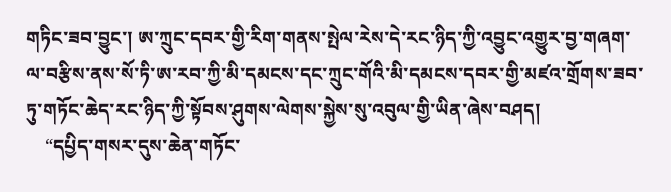གཏིང་ཟབ་བྱུང་། ཨ་ཀྲུང་དབར་གྱི་རིག་གནས་སྤེལ་རེས་དེ་རང་ཉིད་ཀྱི་འབྱུང་འགྱུར་བྱ་གཞག་ལ་བརྩིས་ནས་སོ་ཏི་ཨ་རབ་ཀྱི་མི་དམངས་དང་ཀྲུང་གོའི་མི་དམངས་དབར་གྱི་མཛའ་གྲོགས་ཟབ་ཏུ་གཏོང་ཆེད་རང་ཉིད་ཀྱི་སྟོབས་ཤུགས་ལེགས་སྐྱེས་སུ་འབུལ་གྱི་ཡིན་ཞེས་བཤད།
    “དཔྱིད་གསར་དུས་ཆེན་གཏོང་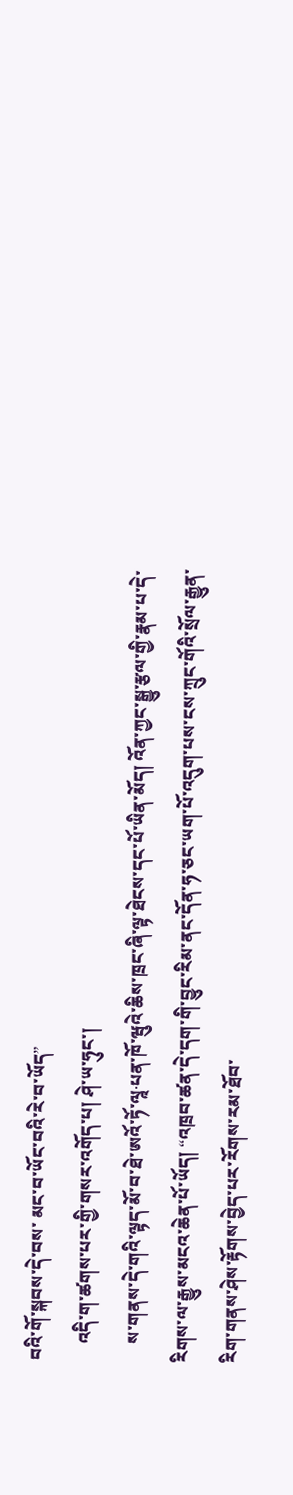བའི་གོ་སྐབས་དེ་བས་ མང་བ་ཡོང་བའི་རེ་བ་ཡོད”
    འདི་ག་ཚགས་པར་གྱི་གསར་འགོད་པ། ཤེ་ཡ་ཧུང་།
    ས་གནས་དེ་གའི་ལྟད་མོ་བ་ཐེ་ཨའོ་ཏོ་ལཱ·པན་ཁོ་ཝུའེ་ཆིས་ཁྲང་ཞི་ལྟ་ཐེངས་དང་པོ་ཡིན་མོད། འོན་ཀྱང་སྒྱུ་རྩལ་གྱི་རྣམ་པ་དེ་རིགས་ལ་རྒྱུས་མངའ་ཆེན་པོ་ཡོད། “འཁྲབ་ཚན་དེ་དག་གི་བྱུང་རིམ་ནང་དོན་ཧ་ཅང་ཡག་པོ་འདུག་པས་ངས་ཀྲུང་གོའི་སྲོལ་རྒྱུན་རིག་གནས་ཤེས་རྟོགས་བྱེད་པར་རོགས་རམ་ཐོབ་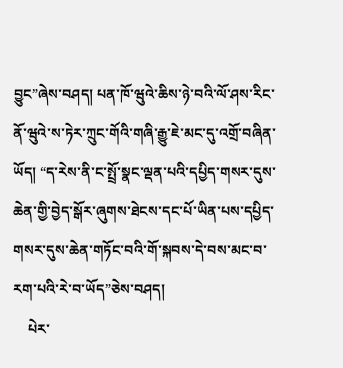བྱུང”ཞེས་བཤད། པན་ཁོ་ཝུའེ་ཆིས་ཉེ་བའི་ལོ་ཤས་རིང་ནོ་ཝུའེ་ས་ཏེར་ཀྲུང་གོའི་གཞི་རྒྱུ་ཇེ་མང་དུ་འགྲོ་བཞིན་ཡོད། “ད་རེས་ནི་ང་སྤྲོ་སྣང་ལྡན་པའི་དཔྱིད་གསར་དུས་ཆེན་གྱི་བྱེད་སྒོར་ཞུགས་ཐེངས་དང་པོ་ཡིན་པས་དཔྱིད་གསར་དུས་ཆེན་གཏོང་བའི་གོ་སྐབས་དེ་བས་མང་བ་རག་པའི་རེ་བ་ཡོད”ཅེས་བཤད།
    པེར་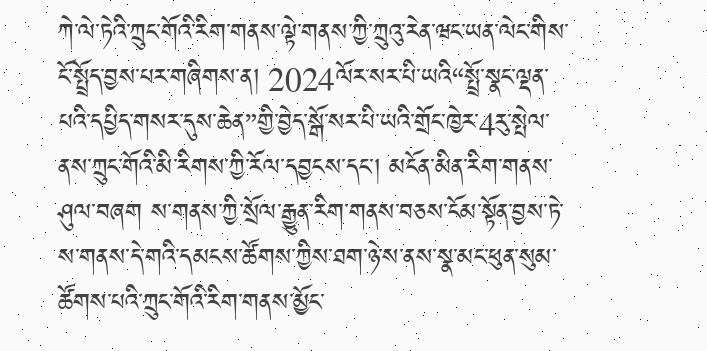ཀེ་ལེ་ཏེའི་ཀྲུང་གོའི་རིག་གནས་ལྟེ་གནས་ཀྱི་ཀྲུའུ་རེན་ཝང་ཡན་ལེང་གིས་ངོ་སྤྲོད་བྱས་པར་གཞིགས་ན། 2024ལོར་སར་པི་ཡའི“སྤྲོ་སྣང་ལྡན་པའི་དཔྱིད་གསར་དུས་ཆེན”གྱི་བྱེད་སྒོ་སར་པི་ཡའི་གྲོང་ཁྱེར་4རུ་སྤེལ་ནས་ཀྲུང་གོའི་མི་རིགས་ཀྱི་རོལ་དབྱངས་དང་། མངོན་མིན་རིག་གནས་ཤུལ་བཞག ས་གནས་ཀྱི་སྲོལ་རྒྱུན་རིག་གནས་བཅས་ངོམ་སྟོན་བྱས་ཏེ་ས་གནས་དེ་གའི་དམངས་ཚོགས་ཀྱིས་ཐག་ཉེ་ས་ནས་སྣ་མང་ཕུན་སུམ་ཚོགས་པའི་ཀྲུང་གོའི་རིག་གནས་མྱོང་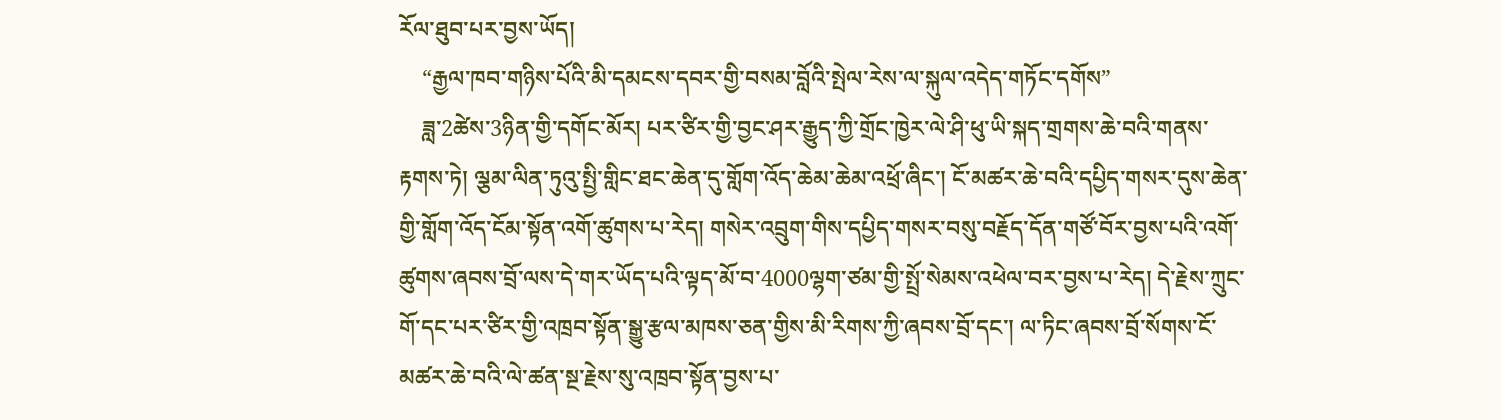རོལ་ཐུབ་པར་བྱས་ཡོད།
    “རྒྱལ་ཁབ་གཉིས་པོའི་མི་དམངས་དབར་གྱི་བསམ་བློའི་སྤེལ་རེས་ལ་སྐུལ་འདེད་གཏོང་དགོས”
    ཟླ་2ཚེས་3ཉིན་གྱི་དགོང་མོར། པར་ཙིར་གྱི་བྱང་ཤར་རྒྱུད་ཀྱི་གྲོང་ཁྱེར་ལེ་ཤི་ཕུ་ཡི་སྐད་གྲགས་ཆེ་བའི་གནས་རྟགས་ཏེ། ལྕམ་ལིན་ཏུའུ་སྤྱི་གླིང་ཐང་ཆེན་དུ་གློག་འོད་ཆེམ་ཆེམ་འཕྲོ་ཞིང་། ངོ་མཚར་ཆེ་བའི་དཔྱིད་གསར་དུས་ཆེན་གྱི་གློག་འོད་ངོམ་སྟོན་འགོ་ཚུགས་པ་རེད། གསེར་འབྲུག་གིས་དཔྱིད་གསར་བསུ་བརྗོད་དོན་གཙོ་བོར་བྱས་པའི་འགོ་ཚུགས་ཞབས་བྲོ་ལས་དེ་གར་ཡོད་པའི་ལྟད་མོ་བ་4000ལྷག་ཙམ་གྱི་སྤྲོ་སེམས་འཕེལ་བར་བྱས་པ་རེད། དེ་རྗེས་ཀྲུང་གོ་དང་པར་ཙིར་གྱི་འཁྲབ་སྟོན་སྒྱུ་རྩལ་མཁས་ཅན་གྱིས་མི་རིགས་ཀྱི་ཞབས་བྲོ་དང་། ལ་ཏིང་ཞབས་བྲོ་སོགས་ངོ་མཚར་ཆེ་བའི་ལེ་ཚན་སྔ་རྗེས་སུ་འཁྲབ་སྟོན་བྱས་པ་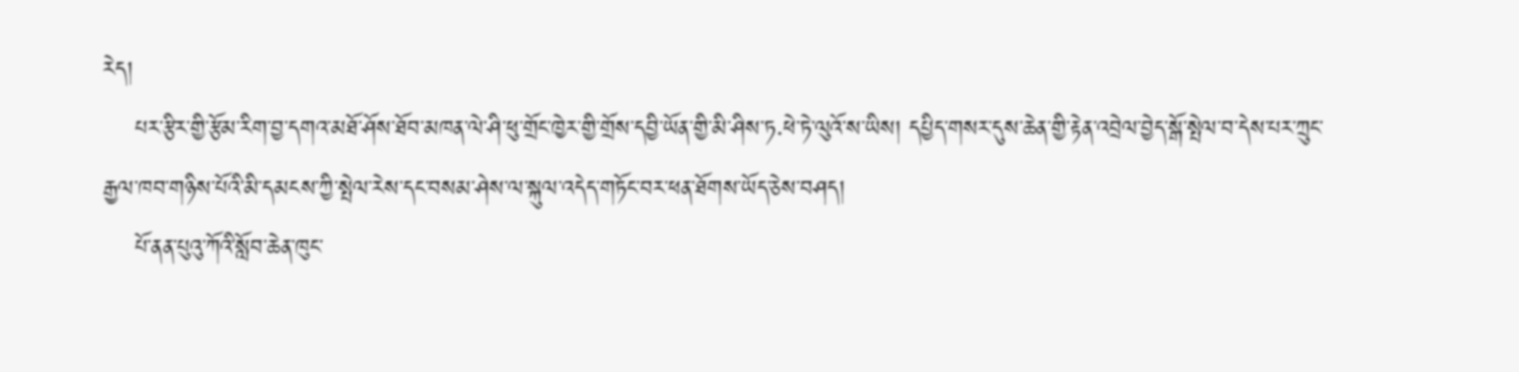རེད།
    པར་རྩིར་གྱི་རྩོམ་རིག་བྱ་དགའ་མཐོ་ཤོས་ཐོབ་མཁན་ལེ་ཤི་ཕུ་གྲོང་ཁྱེར་གྱི་གྲོས་དབྱི་ཡོན་གྱི་མི་ཤིས་ཏ·ཕེ་ཏེ་ལུའོ་ས་ཡིས། དཔྱིད་གསར་དུས་ཆེན་གྱི་རྟེན་འབྲེལ་བྱེད་སྒོ་སྤེལ་བ་དེས་པར་ཀྲུང་རྒྱལ་ཁབ་གཉིས་པོའི་མི་དམངས་ཀྱི་སྤེལ་རེས་དང་བསམ་ཤེས་ལ་སྐུལ་འདེད་གཏོང་བར་ཕན་ཐོགས་ཡོད་ཅེས་བཤད།
    པོ་ནན་པུའུ་ཀོའི་སློབ་ཆེན་ཁུང་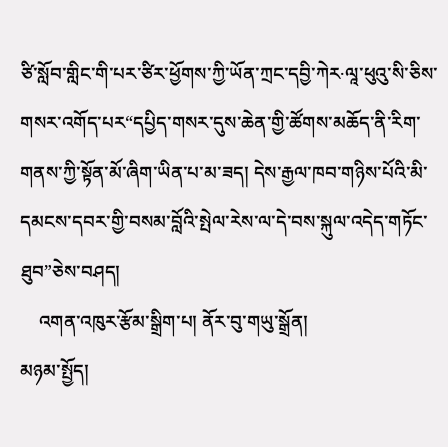ཙི་སློབ་གླིང་གི་པར་ཙིར་ཕྱོགས་ཀྱི་ཡོན་ཀྲང་དབྱི་ཀེར·ལཱ་ཕུའུ་སི་ཅིས་གསར་འགོད་པར“དཔྱིད་གསར་དུས་ཆེན་གྱི་ཚོགས་མཆོད་ནི་རིག་གནས་ཀྱི་སྟོན་མོ་ཞིག་ཡིན་པ་མ་ཟད། དེས་རྒྱལ་ཁབ་གཉིས་པོའི་མི་དམངས་དབར་གྱི་བསམ་བློའི་སྤེལ་རེས་ལ་དེ་བས་སྐུལ་འདེད་གཏོང་ཐུབ”ཅེས་བཤད།
    འགན་འཁུར་རྩོམ་སྒྲིག་པ། ནོར་བུ་གཡུ་སྒྲོན།
མཉམ་སྤྱོད།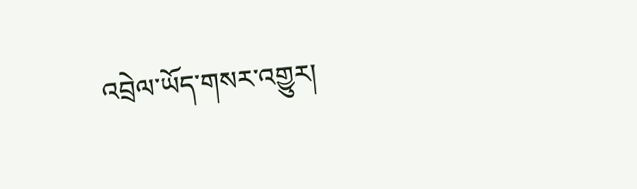འབྲེལ་ཡོད་གསར་འགྱུར།